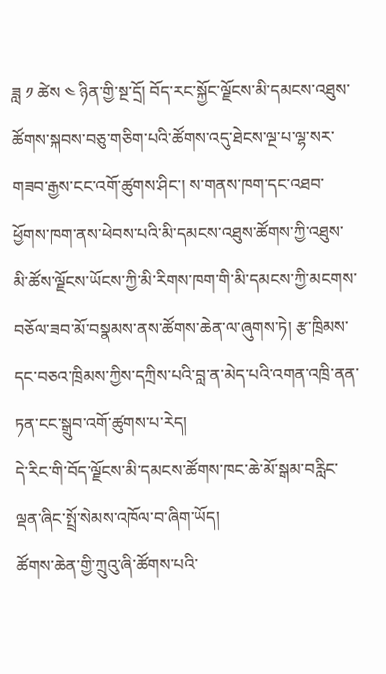ཟླ ༡ ཚེས ༤ ཉིན་གྱི་སྔ་དྲོ། བོད་རང་སྐྱོང་ལྗོངས་མི་དམངས་འཐུས་ཚོགས་སྐབས་བཅུ་གཅིག་པའི་ཚོགས་འདུ་ཐེངས་ལྔ་པ་ལྷ་སར་གཟབ་རྒྱས་ངང་འགོ་ཚུགས་ཤིང་། ས་གནས་ཁག་དང་འཐབ་ཕྱོགས་ཁག་ནས་ཕེབས་པའི་མི་དམངས་འཐུས་ཚོགས་ཀྱི་འཐུས་མི་ཚོས་ལྗོངས་ཡོངས་ཀྱི་མི་རིགས་ཁག་གི་མི་དམངས་ཀྱི་མངགས་བཅོལ་ཟབ་མོ་བསྣམས་ནས་ཚོགས་ཆེན་ལ་ཞུགས་ཏེ། རྩ་ཁྲིམས་དང་བཅའ་ཁྲིམས་ཀྱིས་དཀྲིས་པའི་བླ་ན་མེད་པའི་འགན་འཁྲི་ནན་ཏན་ངང་སྒྲུབ་འགོ་ཚུགས་པ་རེད།
དེ་རིང་གི་བོད་ལྗོངས་མི་དམངས་ཚོགས་ཁང་ཆེ་མོ་སྒམ་བརླིང་ལྡན་ཞིང་སྤྲོ་སེམས་འཁོལ་བ་ཞིག་ཡོད།
ཚོགས་ཆེན་གྱི་ཀྲུའུ་ཞི་ཚོགས་པའི་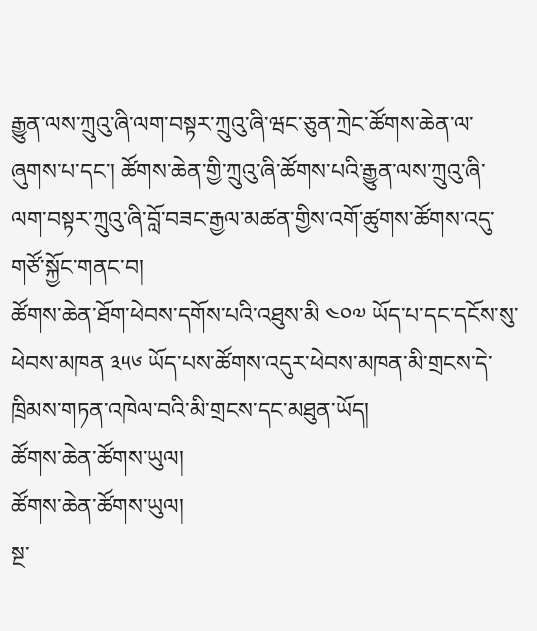རྒྱུན་ལས་ཀྲུའུ་ཞི་ལག་བསྟར་ཀྲུའུ་ཞི་ཝང་ཅུན་ཀྲེང་ཚོགས་ཆེན་ལ་ཞུགས་པ་དང་། ཚོགས་ཆེན་གྱི་ཀྲུའུ་ཞི་ཚོགས་པའི་རྒྱུན་ལས་ཀྲུའུ་ཞི་ལག་བསྟར་ཀྲུའུ་ཞི་བློ་བཟང་རྒྱལ་མཚན་གྱིས་འགོ་ཚུགས་ཚོགས་འདུ་གཙོ་སྐྱོང་གནང་བ།
ཚོགས་ཆེན་ཐོག་ཕེབས་དགོས་པའི་འཐུས་མི ༤༠༧ ཡོད་པ་དང་དངོས་སུ་ཕེབས་མཁན ༣༥༦ ཡོད་པས་ཚོགས་འདུར་ཕེབས་མཁན་མི་གྲངས་དེ་ཁྲིམས་གཏན་འཁེལ་བའི་མི་གྲངས་དང་མཐུན་ཡོད།
ཚོགས་ཆེན་ཚོགས་ཡུལ།
ཚོགས་ཆེན་ཚོགས་ཡུལ།
སྔ་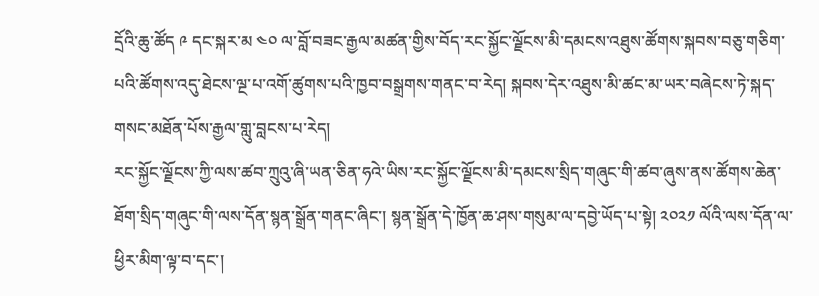དྲོའི་ཆུ་ཚོད ༩ དང་སྐར་མ ༤༠ ལ་བློ་བཟང་རྒྱལ་མཚན་གྱིས་བོད་རང་སྐྱོང་ལྗོངས་མི་དམངས་འཐུས་ཚོགས་སྐབས་བཅུ་གཅིག་པའི་ཚོགས་འདུ་ཐེངས་ལྔ་པ་འགོ་ཚུགས་པའི་ཁྱབ་བསྒྲགས་གནང་བ་རེད། སྐབས་དེར་འཐུས་མི་ཚང་མ་ཡར་བཞེངས་ཏེ་སྐད་གསང་མཐོན་པོས་རྒྱལ་གླུ་བླངས་པ་རེད།
རང་སྐྱོང་ལྗོངས་ཀྱི་ལས་ཚབ་ཀྲུའུ་ཞི་ཡན་ཅིན་ཧའེ་ཡིས་རང་སྐྱོང་ལྗོངས་མི་དམངས་སྲིད་གཞུང་གི་ཚབ་ཞུས་ནས་ཚོགས་ཆེན་ཐོག་སྲིད་གཞུང་གི་ལས་དོན་སྙན་སྒྲོན་གནང་ཞིང་། སྙན་སྒྲོན་དེ་ཁྱོན་ཆ་ཤས་གསུམ་ལ་དབྱེ་ཡོད་པ་སྟེ། ༢༠༢༡ ལོའི་ལས་དོན་ལ་ཕྱིར་མིག་ལྟ་བ་དང་།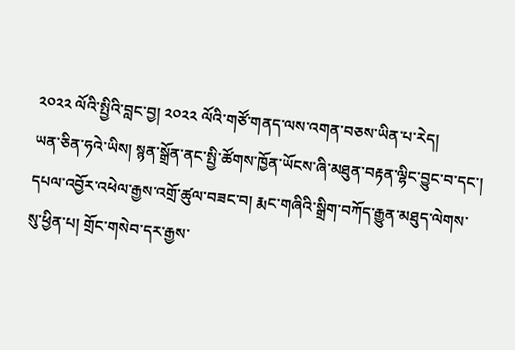༢༠༢༢ ལོའི་སྤྱིའི་བླང་བྱ། ༢༠༢༢ ལོའི་གཙོ་གནད་ལས་འགན་བཅས་ཡིན་པ་རེད།
ཡན་ཅིན་ཧའེ་ཡིས། སྙན་སྒྲོན་ནང་སྤྱི་ཚོགས་ཁྱོན་ཡོངས་ཞི་མཐུན་བརྟན་ལྷིང་བྱུང་བ་དང་། དཔལ་འབྱོར་འཕེལ་རྒྱས་འགྲོ་ཚུལ་བཟང་བ། རྨང་གཞིའི་སྒྲིག་བཀོད་རྒྱུན་མཐུད་ལེགས་སུ་ཕྱིན་པ། གྲོང་གསེབ་དར་རྒྱས་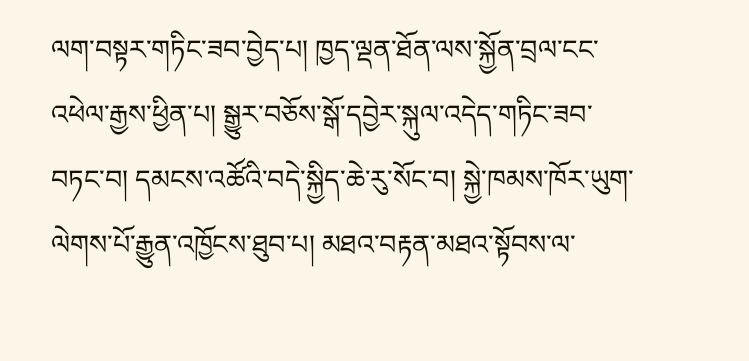ལག་བསྟར་གཏིང་ཟབ་བྱེད་པ། ཁྱད་ལྡན་ཐོན་ལས་སྐྱོན་བྲལ་ངང་འཕེལ་རྒྱས་ཕྱིན་པ། སྒྱུར་བཅོས་སྒོ་དབྱེར་སྐུལ་འདེད་གཏིང་ཟབ་བཏང་བ། དམངས་འཚོའི་བདེ་སྐྱིད་ཆེ་རུ་སོང་བ། སྐྱེ་ཁམས་ཁོར་ཡུག་ལེགས་པོ་རྒྱུན་འཁྱོངས་ཐུབ་པ། མཐའ་བརྟན་མཐའ་སྟོབས་ལ་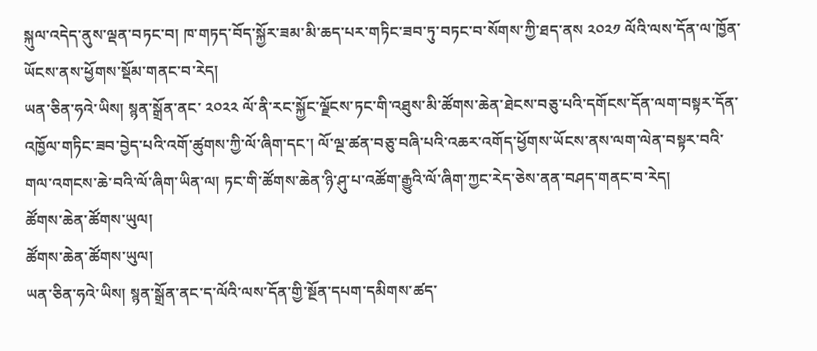སྐུལ་འདེད་ནུས་ལྡན་བཏང་བ། ཁ་གཏད་བོད་སྐྱོར་ཟམ་མི་ཆད་པར་གཏིང་ཟབ་ཏུ་བཏང་བ་སོགས་ཀྱི་ཐད་ནས ༢༠༢༡ ལོའི་ལས་དོན་ལ་ཁྱོན་ཡོངས་ནས་ཕྱོགས་སྡོམ་གནང་བ་རེད།
ཡན་ཅིན་ཧའེ་ཡིས། སྙན་སྒྲོན་ནང་ ༢༠༢༢ ལོ་ནི་རང་སྐྱོང་ལྗོངས་ཏང་གི་འཐུས་མི་ཚོགས་ཆེན་ཐེངས་བཅུ་པའི་དགོངས་དོན་ལག་བསྟར་དོན་འཁྱོལ་གཏིང་ཟབ་བྱེད་པའི་འགོ་ཚུགས་ཀྱི་ལོ་ཞིག་དང་། ལོ་ལྔ་ཚན་བཅུ་བཞི་པའི་འཆར་འགོད་ཕྱོགས་ཡོངས་ནས་ལག་ལེན་བསྟར་བའི་གལ་འགངས་ཆེ་བའི་ལོ་ཞིག་ཡིན་ལ། ཏང་གི་ཚོགས་ཆེན་ཉི་ཤུ་པ་འཚོག་རྒྱུའི་ལོ་ཞིག་ཀྱང་རེད་ཅེས་ནན་བཤད་གནང་བ་རེད།
ཚོགས་ཆེན་ཚོགས་ཡུལ།
ཚོགས་ཆེན་ཚོགས་ཡུལ།
ཡན་ཅིན་ཧའེ་ཡིས། སྙན་སྒྲོན་ནང་ད་ལོའི་ལས་དོན་གྱི་སྔོན་དཔག་དམིགས་ཚད་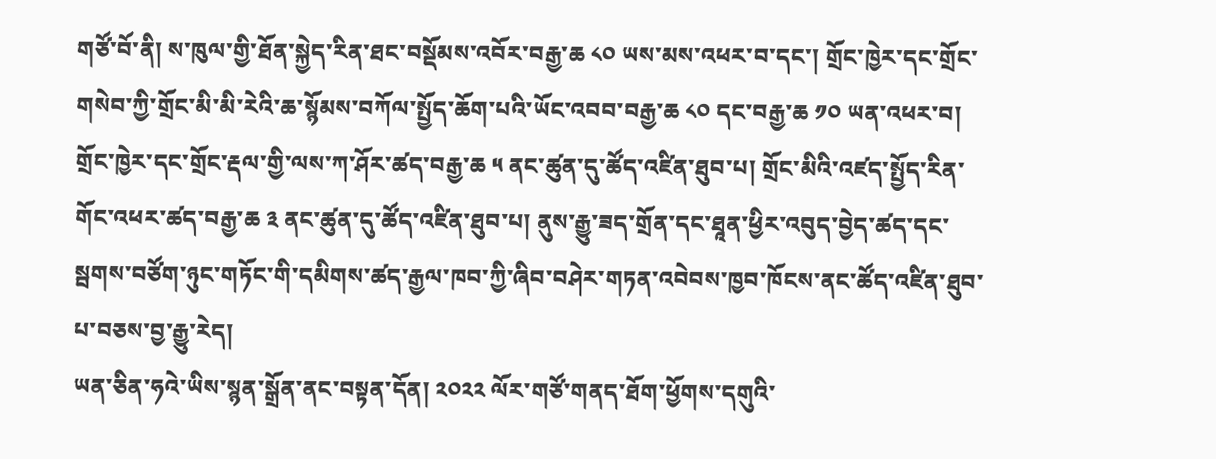གཙོ་བོ་ནི། ས་ཁུལ་གྱི་ཐོན་སྐྱེད་རིན་ཐང་བསྡོམས་འབོར་བརྒྱ་ཆ ༨༠ ཡས་མས་འཕར་བ་དང་། གྲོང་ཁྱེར་དང་གྲོང་གསེབ་ཀྱི་གྲོང་མི་མི་རེའི་ཆ་སྙོམས་བཀོལ་སྤྱོད་ཆོག་པའི་ཡོང་འབབ་བརྒྱ་ཆ ༨༠ དང་བརྒྱ་ཆ ༡༠ ཡན་འཕར་བ། གྲོང་ཁྱེར་དང་གྲོང་རྡལ་གྱི་ལས་ཀ་ཤོར་ཚད་བརྒྱ་ཆ ༥ ནང་ཚུན་དུ་ཚོད་འཛིན་ཐུབ་པ། གྲོང་མིའི་འཛད་སྤྱོད་རིན་གོང་འཕར་ཚད་བརྒྱ་ཆ ༣ ནང་ཚུན་དུ་ཚོད་འཛིན་ཐུབ་པ། ནུས་རྒྱུ་ཟད་གྲོན་དང་ཐཱན་ཕྱིར་འབུད་བྱེད་ཚད་དང་སྦགས་བཙོག་ཉུང་གཏོང་གི་དམིགས་ཚད་རྒྱལ་ཁབ་ཀྱི་ཞིབ་བཤེར་གཏན་འབེབས་ཁྱབ་ཁོངས་ནང་ཚོད་འཛིན་ཐུབ་པ་བཅས་བྱ་རྒྱུ་རེད།
ཡན་ཅིན་ཧའེ་ཡིས་སྙན་སྒྲོན་ནང་བསྟན་དོན། ༢༠༢༢ ལོར་གཙོ་གནད་ཐོག་ཕྱོགས་དགུའི་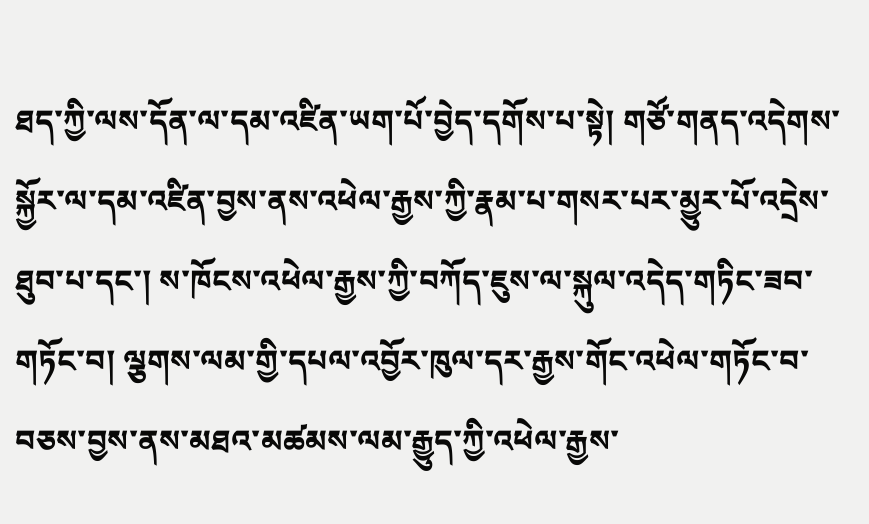ཐད་ཀྱི་ལས་དོན་ལ་དམ་འཛིན་ཡག་པོ་བྱེད་དགོས་པ་སྟེ། གཙོ་གནད་འདེགས་སྐྱོར་ལ་དམ་འཛིན་བྱས་ནས་འཕེལ་རྒྱས་ཀྱི་རྣམ་པ་གསར་པར་མྱུར་པོ་འདྲེས་ཐུབ་པ་དང་། ས་ཁོངས་འཕེལ་རྒྱས་ཀྱི་བཀོད་ཇུས་ལ་སྐུལ་འདེད་གཏིང་ཟབ་གཏོང་བ། ལྕགས་ལམ་གྱི་དཔལ་འབྱོར་ཁུལ་དར་རྒྱས་གོང་འཕེལ་གཏོང་བ་བཅས་བྱས་ནས་མཐའ་མཚམས་ལམ་རྒྱུད་ཀྱི་འཕེལ་རྒྱས་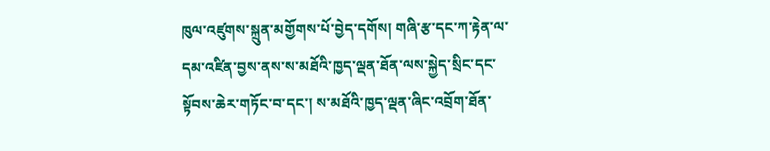ཁུལ་འཛུགས་སྐྲུན་མགྱོགས་པོ་བྱེད་དགོས། གཞི་རྩ་དང་ཀ་རྟེན་ལ་དམ་འཛིན་བྱས་ནས་ས་མཐོའི་ཁྱད་ལྡན་ཐོན་ལས་སྐྱེད་སྲིང་དང་སྟོབས་ཆེར་གཏོང་བ་དང་། ས་མཐོའི་ཁྱད་ལྡན་ཞིང་འབྲོག་ཐོན་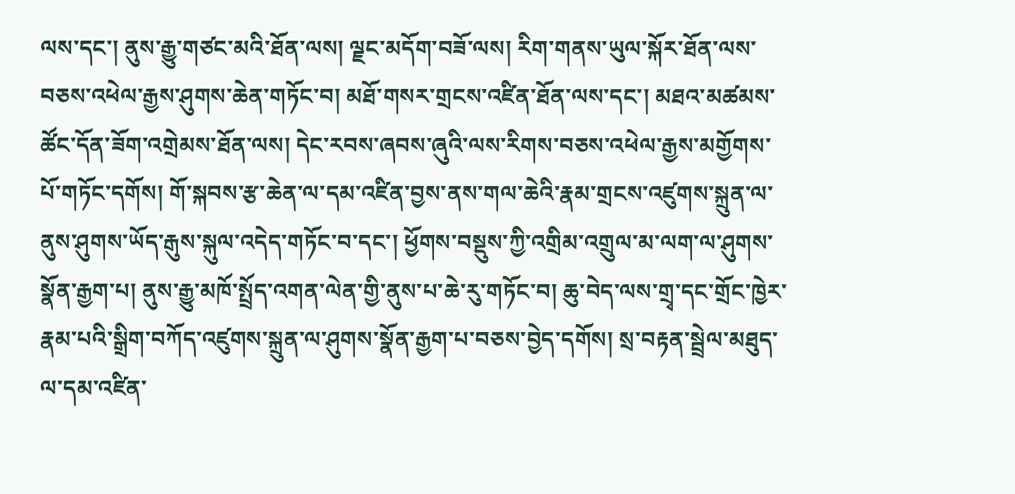ལས་དང་། ནུས་རྒྱུ་གཙང་མའི་ཐོན་ལས། ལྗང་མདོག་བཟོ་ལས། རིག་གནས་ཡུལ་སྐོར་ཐོན་ལས་བཅས་འཕེལ་རྒྱས་ཤུགས་ཆེན་གཏོང་བ། མཐོ་གསར་གྲངས་འཛིན་ཐོན་ལས་དང་། མཐའ་མཚམས་ཚོང་དོན་ཟོག་འགྲེམས་ཐོན་ལས། དེང་རབས་ཞབས་ཞུའི་ལས་རིགས་བཅས་འཕེལ་རྒྱས་མགྱོགས་པོ་གཏོང་དགོས། གོ་སྐབས་རྩ་ཆེན་ལ་དམ་འཛིན་བྱས་ནས་གལ་ཆེའི་རྣམ་གྲངས་འཛུགས་སྐྲུན་ལ་ནུས་ཤུགས་ཡོད་རྒུས་སྐུལ་འདེད་གཏོང་བ་དང་། ཕྱོགས་བསྡུས་ཀྱི་འགྲིམ་འགྲུལ་མ་ལག་ལ་ཤུགས་སྣོན་རྒྱག་པ། ནུས་རྒྱུ་མཁོ་སྤྲོད་འགན་ལེན་གྱི་ནུས་པ་ཆེ་རུ་གཏོང་བ། ཆུ་བེད་ལས་གྲྭ་དང་གྲོང་ཁྱེར་རྣམ་པའི་སྒྲིག་བཀོད་འཛུགས་སྐྲུན་ལ་ཤུགས་སྣོན་རྒྱག་པ་བཅས་བྱེད་དགོས། སྲ་བརྟན་སྦྲེལ་མཐུད་ལ་དམ་འཛིན་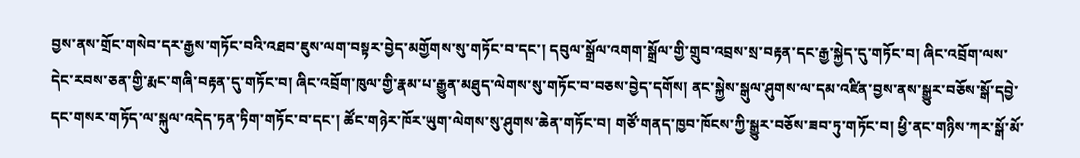བྱས་ནས་གྲོང་གསེབ་དར་རྒྱས་གཏོང་བའི་འཐབ་ཇུས་ལག་བསྟར་བྱེད་མགྱོགས་སུ་གཏོང་བ་དང་། དབུལ་སྒྲོལ་འགག་སྒྲོལ་གྱི་གྲུབ་འབྲས་སྲ་བརྟན་དང་རྒྱ་སྐྱེད་དུ་གཏོང་བ། ཞིང་འབྲོག་ལས་དེང་རབས་ཅན་གྱི་རྨང་གཞི་བརྟན་དུ་གཏོང་བ། ཞིང་འབྲོག་ཁུལ་གྱི་རྣམ་པ་རྒྱུན་མཐུད་ལེགས་སུ་གཏོང་བ་བཅས་བྱེད་དགོས། ནང་སྐྱེས་སྒུལ་ཤུགས་ལ་དམ་འཛིན་བྱས་ནས་སྒྱུར་བཅོས་སྒོ་དབྱེ་དང་གསར་གཏོད་ལ་སྐུལ་འདེད་ཏན་ཏིག་གཏོང་བ་དང་། ཚོང་གཉེར་ཁོར་ཡུག་ལེགས་སུ་ཤུགས་ཆེན་གཏོང་བ། གཙོ་གནད་ཁྱབ་ཁོངས་ཀྱི་སྒྱུར་བཅོས་ཟབ་ཏུ་གཏོང་བ། ཕྱི་ནང་གཉིས་ཀར་སྒོ་མོ་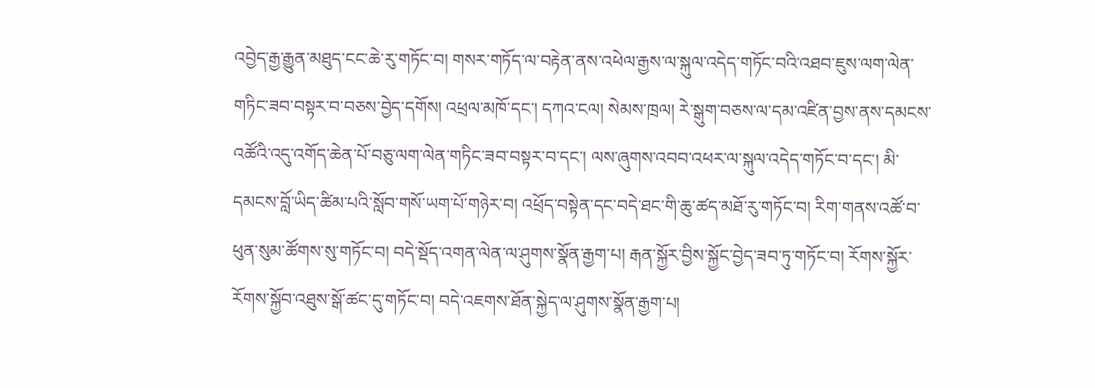འབྱེད་རྒྱ་རྒྱུན་མཐུད་ངང་ཆེ་རུ་གཏོང་བ། གསར་གཏོད་ལ་བརྟེན་ནས་འཕེལ་རྒྱས་ལ་སྐུལ་འདེད་གཏོང་བའི་འཐབ་ཇུས་ལག་ལེན་གཏིང་ཟབ་བསྟར་བ་བཅས་བྱེད་དགོས། འཕྲལ་མཁོ་དང་། དཀའ་ངལ། སེམས་ཁྲལ། རེ་སྒུག་བཅས་ལ་དམ་འཛིན་བྱས་ནས་དམངས་འཚོའི་འདུ་འགོད་ཆེན་པོ་བཅུ་ལག་ལེན་གཏིང་ཟབ་བསྟར་བ་དང་། ལས་ཞུགས་འབབ་འཕར་ལ་སྐུལ་འདེད་གཏོང་བ་དང་། མི་དམངས་བློ་ཡིད་ཚིམ་པའི་སློབ་གསོ་ཡག་པོ་གཉེར་བ། འཕྲོད་བསྟེན་དང་བདེ་ཐང་གི་ཆུ་ཚད་མཐོ་རུ་གཏོང་བ། རིག་གནས་འཚོ་བ་ཕུན་སུམ་ཚོགས་སུ་གཏོང་བ། བདེ་སྡོད་འགན་ལེན་ལ་ཤུགས་སྣོན་རྒྱག་པ། རྒན་སྐྱོར་བྱིས་སྐྱོང་བྱེད་ཟབ་ཏུ་གཏོང་བ། རོགས་སྐྱོར་རོགས་སྐྱོབ་འཐུས་སྒོ་ཚང་དུ་གཏོང་བ། བདེ་འཇགས་ཐོན་སྐྱེད་ལ་ཤུགས་སྣོན་རྒྱག་པ།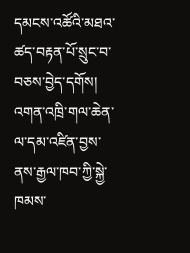དམངས་འཚོའི་མཐའ་ཚད་བརྟན་པོ་སྲུང་བ་བཅས་བྱེད་དགོས། འགན་འཁྲི་གལ་ཆེན་ལ་དམ་འཛིན་བྱས་ནས་རྒྱལ་ཁབ་ཀྱི་སྐྱེ་ཁམས་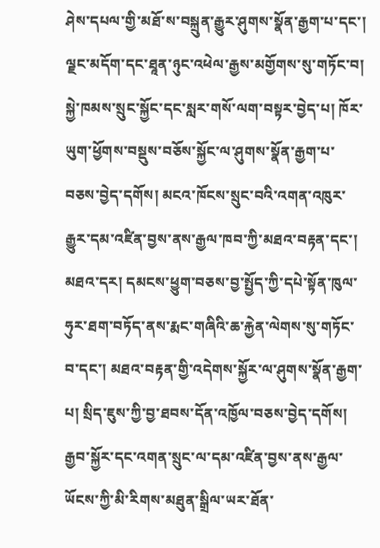ཤེས་དཔལ་གྱི་མཐོ་ས་བསྐྲུན་རྒྱུར་ཤུགས་སྣོན་རྒྱག་པ་དང་། ལྗང་མདོག་དང་ཐཱན་ཉུང་འཕེལ་རྒྱས་མགྱོགས་སུ་གཏོང་བ། སྐྱེ་ཁམས་སྲུང་སྐྱོང་དང་སླར་གསོ་ལག་བསྟར་བྱེད་པ། ཁོར་ཡུག་ཕྱོགས་བསྡུས་བཅོས་སྐྱོང་ལ་ཤུགས་སྣོན་རྒྱག་པ་བཅས་བྱེད་དགོས། མངའ་ཁོངས་སྲུང་བའི་འགན་འཁུར་རྒྱུར་དམ་འཛིན་བྱས་ནས་རྒྱལ་ཁབ་ཀྱི་མཐའ་བརྟན་དང་། མཐའ་དར། དམངས་ཕྱུག་བཅས་བྱ་སྤྱོད་ཀྱི་དཔེ་སྟོན་ཁུལ་ཧུར་ཐག་བཏོད་ནས་རྨང་གཞིའི་ཆ་རྐྱེན་ལེགས་སུ་གཏོང་བ་དང་། མཐའ་བརྟན་གྱི་འདེགས་སྐྱོར་ལ་ཤུགས་སྣོན་རྒྱག་པ། སྲིད་ཇུས་ཀྱི་བྱ་ཐབས་དོན་འཁྱོལ་བཅས་བྱེད་དགོས། རྒྱབ་སྐྱོར་དང་འགན་སྲུང་ལ་དམ་འཛིན་བྱས་ནས་རྒྱལ་ཡོངས་ཀྱི་མི་རིགས་མཐུན་སྒྲིལ་ཡར་ཐོན་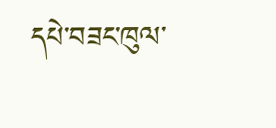དཔེ་བཟང་ཁུལ་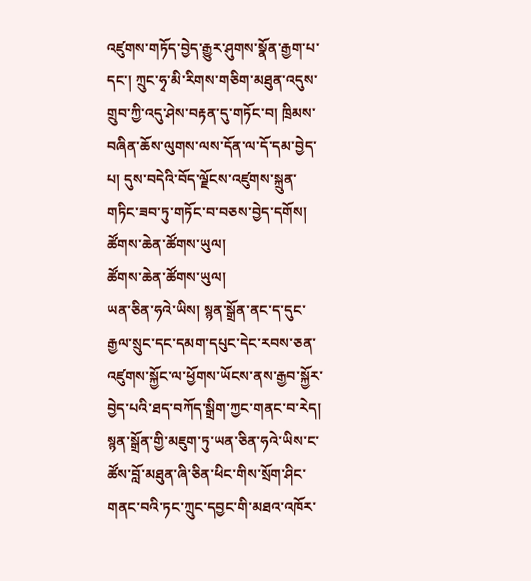འཛུགས་གཏོད་བྱེད་རྒྱུར་ཤུགས་སྣོན་རྒྱག་པ་དང་། ཀྲུང་ཧྭ་མི་རིགས་གཅིག་མཐུན་འདུས་གྲུབ་ཀྱི་འདུ་ཤེས་བརྟན་དུ་གཏོང་བ། ཁྲིམས་བཞིན་ཆོས་ལུགས་ལས་དོན་ལ་དོ་དམ་བྱེད་པ། དུས་བདེའི་བོད་ལྗོངས་འཛུགས་སྐྲུན་གཏིང་ཟབ་ཏུ་གཏོང་བ་བཅས་བྱེད་དགོས།
ཚོགས་ཆེན་ཚོགས་ཡུལ།
ཚོགས་ཆེན་ཚོགས་ཡུལ།
ཡན་ཅིན་ཧའེ་ཡིས། སྙན་སྒྲོན་ནང་ད་དུང་རྒྱལ་སྲུང་དང་དམག་དཔུང་དེང་རབས་ཅན་འཛུགས་སྐྱོང་ལ་ཕྱོགས་ཡོངས་ནས་རྒྱབ་སྐྱོར་བྱེད་པའི་ཐད་བཀོད་སྒྲིག་ཀྱང་གནང་བ་རེད།
སྙན་སྒྲོན་གྱི་མཇུག་ཏུ་ཡན་ཅིན་ཧའེ་ཡིས་ང་ཚོས་བློ་མཐུན་ཞི་ཅིན་ཕིང་གིས་སྲོག་ཤིང་གནང་བའི་ཏང་ཀྲུང་དབྱང་གི་མཐའ་འཁོར་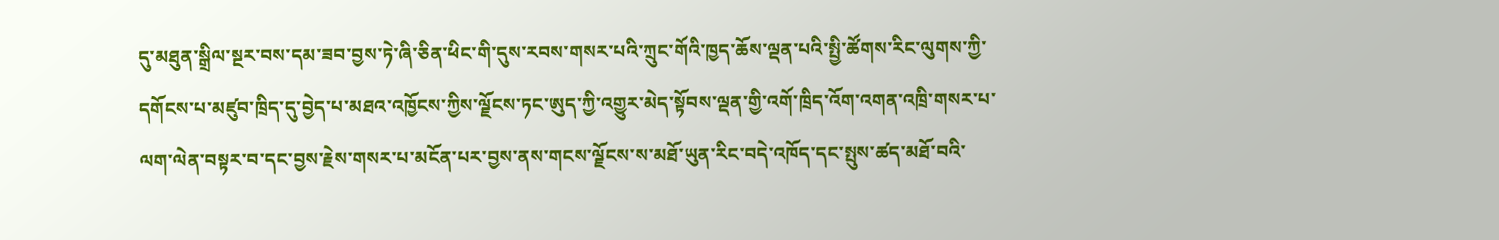དུ་མཐུན་སྒྲིལ་སྔར་བས་དམ་ཟབ་བྱས་ཏེ་ཞི་ཅིན་ཕིང་གི་དུས་རབས་གསར་པའི་ཀྲུང་གོའི་ཁྱད་ཆོས་ལྡན་པའི་སྤྱི་ཚོགས་རིང་ལུགས་ཀྱི་དགོངས་པ་མཛུབ་ཁྲིད་དུ་བྱེད་པ་མཐའ་འཁྱོངས་ཀྱིས་ལྗོངས་ཏང་ཨུད་ཀྱི་འགྱུར་མེད་སྟོབས་ལྡན་གྱི་འགོ་ཁྲིད་འོག་འགན་འཁྲི་གསར་པ་ལག་ལེན་བསྟར་བ་དང་བྱས་རྗེས་གསར་པ་མངོན་པར་བྱས་ནས་གངས་ལྗོངས་ས་མཐོ་ཡུན་རིང་བདེ་འཁོད་དང་སྤུས་ཚད་མཐོ་བའི་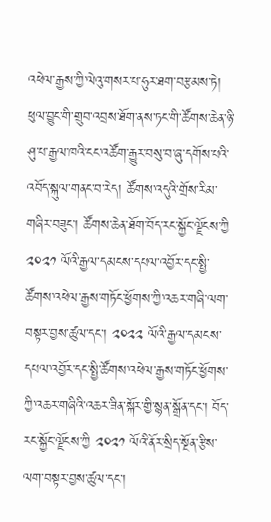འཕེལ་རྒྱས་ཀྱི་ལེའུ་གསར་པ་ཧུར་ཐག་བརྩམས་ཏེ། ཕུལ་བྱུང་གི་གྲུབ་འབྲས་ཐོག་ནས་ཏང་གི་ཚོགས་ཆེན་ཉི་ཤུ་པ་རྒྱལ་ཁའི་ངང་འཚོག་རྒྱུར་བསུ་བ་ཞུ་དགོས་པའི་འབོད་སྐུལ་གནང་བ་རེད། ཚོགས་འདུའི་གྲོས་རིམ་གཞིར་བཟུང་། ཚོགས་ཆེན་ཐོག་བོད་རང་སྐྱོང་ལྗོངས་ཀྱི ༢༠༢༡ ལོའི་རྒྱལ་དམངས་དཔལ་འབྱོར་དང་སྤྱི་ཚོགས་འཕེལ་རྒྱས་གཏོང་ཕྱོགས་ཀྱི་འཆར་གཞི་ལག་བསྟར་བྱས་ཚུལ་དང་། ༢༠༢༢ ལོའི་རྒྱལ་དམངས་དཔལ་འབྱོར་དང་སྤྱི་ཚོགས་འཕེལ་རྒྱས་གཏོང་ཕྱོགས་ཀྱི་འཆར་གཞིའི་འཆར་ཟིན་སྐོར་གྱི་སྙན་སྒྲོན་དང་། བོད་རང་སྐྱོང་ལྗོངས་ཀྱི ༢༠༢༡ ལོའི་ནོར་སྲིད་སྔོན་རྩིས་ལག་བསྟར་བྱས་ཚུལ་དང་།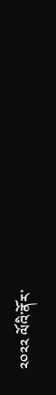༢༠༢༢ ལོའི་ནོར་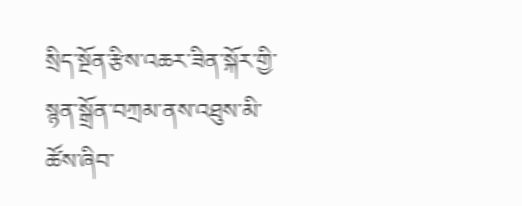སྲིད་སྔོན་རྩིས་འཆར་ཟིན་སྐོར་གྱི་སྙན་སྒྲོན་བཀྲམ་ནས་འཐུས་མི་ཚོས་ཞིབ་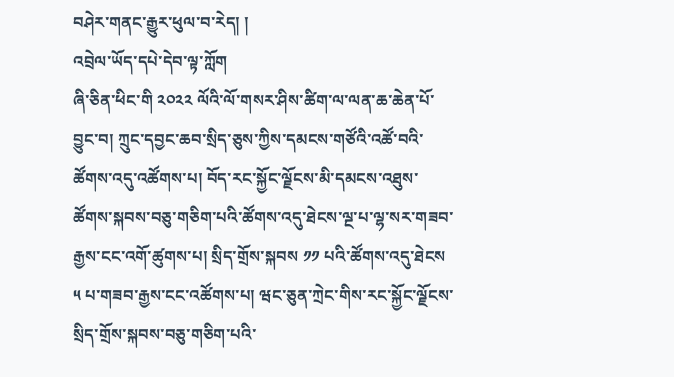བཤེར་གནང་རྒྱུར་ཕུལ་བ་རེད། །
འབྲེལ་ཡོད་དཔེ་དེབ་ལྟ་ཀློག
ཞི་ཅིན་ཕིང་གི ༢༠༢༢ ལོའི་ལོ་གསར་ཤིས་ཚིག་ལ་ལན་ཆ་ཆེན་པོ་བྱུང་བ། ཀྲུང་དབྱང་ཆབ་སྲིད་ཅུས་ཀྱིས་དམངས་གཙོའི་འཚོ་བའི་ཚོགས་འདུ་འཚོགས་པ། བོད་རང་སྐྱོང་ལྗོངས་མི་དམངས་འཐུས་ཚོགས་སྐབས་བཅུ་གཅིག་པའི་ཚོགས་འདུ་ཐེངས་ལྔ་པ་ལྷ་སར་གཟབ་རྒྱས་ངང་འགོ་ཚུགས་པ། སྲིད་གྲོས་སྐབས ༡༡ པའི་ཚོགས་འདུ་ཐེངས ༥ པ་གཟབ་རྒྱས་ངང་འཚོགས་པ། ཝང་ཅུན་ཀྲེང་གིས་རང་སྐྱོང་ལྗོངས་སྲིད་གྲོས་སྐབས་བཅུ་གཅིག་པའི་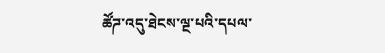ཚོཌ་འདུ་ཐེངས་ལྔ་པའི་དཔལ་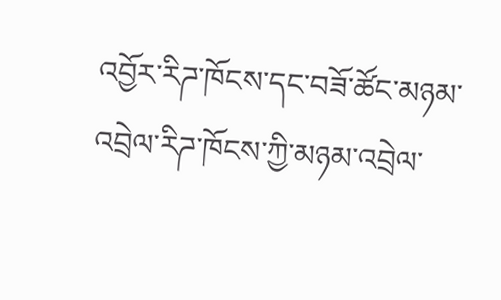འབྱོར་རིཌ་ཁོངས་དང་བཟོ་ཚོང་མཉམ་འབྲེལ་རིཌ་ཁོངས་ཀྱི་མཉམ་འབྲེལ་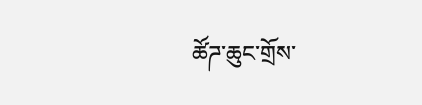ཚོཌ་ཆུང་གྲོས་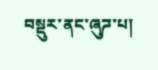བསྡུར་ནང་ཞུཌ་པ།